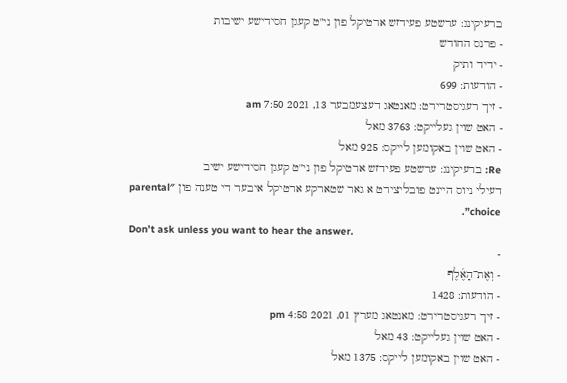ברעיקינג: ערשטע פעידזש ארטיקל פון ני"ט קעגן חסידישע ישיבות
- פרנס החודש
- ידיד ותיק
- הודעות: 699
- זיך רעגיסטרירט: מאנטאג דעצעמבער 13, 2021 7:50 am
- האט שוין געלייקט: 3763 מאל
- האט שוין באקומען לייקס: 925 מאל
Re: ברעיקינג: ערשטע פעידזש ארטיקל פון ני"ט קעגן חסידישע ישיב
דעילי ניוס היינט פובליצירט א גאר שטארקע ארטיקל איבער די טענה פון ״parental choice”.
Don’t ask unless you want to hear the answer.
-
- וְאֶת־הָאֶ֜לֶף
- הודעות: 1428
- זיך רעגיסטרירט: מאנטאג מערץ 01, 2021 4:58 pm
- האט שוין געלייקט: 43 מאל
- האט שוין באקומען לייקס: 1375 מאל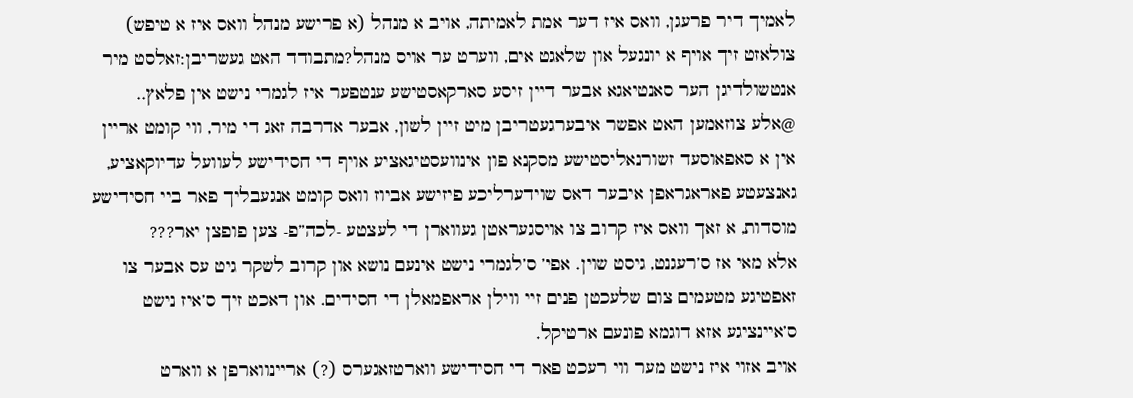לאמיך דיר פרעגן, וואס איז דער אמת לאמיתה, אויב א מנהל (א פרישע מנהל וואס איז א טיפש) צולאזט זיך אויף א יונגעל און שלאגט אים, ווערט ער אויס מנהל?מתבודד האט געשריבן:זאלסט מיר אנטשולדיגן הער סאנטיאגא אבער דיין זיסע סארקאסטישע ענטפער איז לגמרי נישט אין פלאץ..
@אלע צוזאמען האט אפשר איבערגעטריבן מיט זיין לשון, אבער אדרבה זאג די מיר, ווי קומט אריין אין א סאפאוסעד זשורנאליסטישע מסקנא פון אינוועסטיגאציע אויף די חסידישע לעוועל עדיוקאציע, גאנצעטע פאראגראפן איבער דאס שוידערליכע פיזישע אביוז וואס קומט אנגעבליך פאר ביי חסידישע מוסדות, א זאך וואס איז קרוב צו אויסגעראטן געווארן די לעצטע -לכה”פ- צען פופצן יאר???
אלא מאי אז ס’רעגנט, גיסט שוין. אפי’ ס’לגמרי נישט אינעם נושא און קרוב לשקר גיט עס אבער צו זאפטיגע מטעמים צום שלעכטן פנים זיי ווילן אראפמאלן די חסידים. און דאכט זיך ס’איז נישט ס’איינציגע אזא דוגמא פונעם ארטיקל.
אויב אזוי איז נישט מער ווי רעכט פאר די חסידישע ווארטזאגערס (?) אריינווארפן א ווארט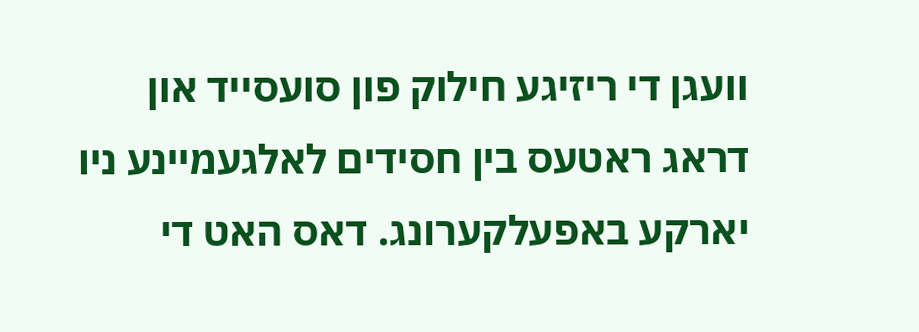וועגן די ריזיגע חילוק פון סועסייד און דראג ראטעס בין חסידים לאלגעמיינע ניו יארקע באפעלקערונג. דאס האט די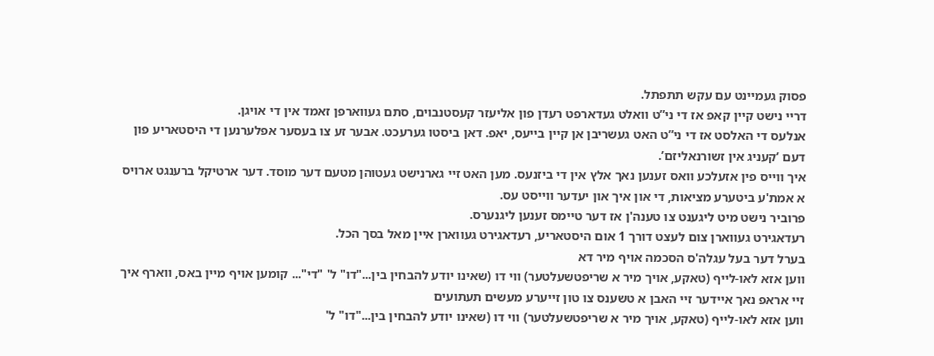פסוק געמיינט עם עקש תתפתל.
דריי נישט קיין קאפ אז די ני”ט וואלט געדארפט רעדן פון אליעזר קעסטנבוים, סתם געווארפן זאמד אין די אויגן.
אנלעס די האלסט אז די ני”ט האט געשריבן אן קיין בייעס, יאפ. דאן ביסטו גערעכט. אבער זע צו בעסער אפלערנען די היסטאריע פון דעם ’קעניג אין זשורנאליזם’.
איך ווייס פין אזעלכע וואס זענען נאך אלץ אין די ביזנעס. מען האט זיי גארנישט געטוהן מטעם דער מוסד. דער ארטיקל ברענגט ארויס א אמת'ע ביטערע מציאות, די און איך און יעדער ווייסט עס.
פרוביר נישט מיט ליגענט צו טענה'ן אז דער טיימס זענען ליגנערס.
רעדאגירט געווארן צום לעצט דורך 1 אום היסטאריע, רעדאגירט געווארן איין מאל בסך הכל.
בערל דער בעל עגלה'ס הסכמה אויף מיר דא
ווען אזא לאו-לייף (טאקע, אויך מיר א שריפטשעלטער) ווי דו (שאינו יודע להבחין בין..."דו" ל' "די"... קומען אויף מיין באס, ווארף איך זיי אראפ נאך איידער זיי האבן א טשענס צו טון זייערע מעשים תעתועים
ווען אזא לאו-לייף (טאקע, אויך מיר א שריפטשעלטער) ווי דו (שאינו יודע להבחין בין..."דו" ל'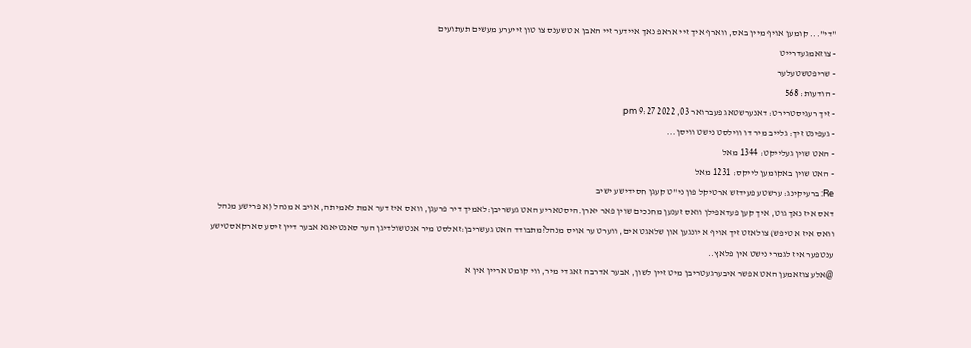"די"... קומען אויף מיין באס, ווארף איך זיי אראפ נאך איידער זיי האבן א טשענס צו טון זייערע מעשים תעתועים
- צוזאמגעדרייט
- שריפטשטעלער
- הודעות: 568
- זיך רעגיסטרירט: דאנערשטאג פעברואר 03, 2022 9:27 pm
- געפינט זיך: גלייב מיר דו ווילסט נישט וויסן...
- האט שוין געלייקט: 1344 מאל
- האט שוין באקומען לייקס: 1231 מאל
Re: ברעיקינג: ערשטע פעידזש ארטיקל פון ני"ט קעגן חסידישע ישיב
דאס איז נאך גוט, איך קען פעדאפילן וואס זענען מחנכים שוין פאר יארן.היסטאריע האט געשריבן:לאמיך דיר פרעגן, וואס איז דער אמת לאמיתה, אויב א מנהל (א פרישע מנהל וואס איז א טיפש) צולאזט זיך אויף א יונגען און שלאגט אים, ווערט ער אויס מנהל?מתבודד האט געשריבן:זאלסט מיר אנטשולדיגן הער סאנטיאגא אבער דיין זיסע סארקאסטישע ענטפער איז לגמרי נישט אין פלאץ..
@אלע צוזאמען האט אפשר איבערגעטריבן מיט זיין לשון, אבער אדרבה זאג די מיר, ווי קומט אריין אין א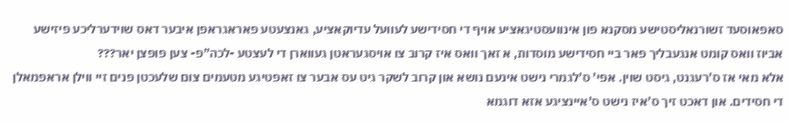סאפאוסעד זשורנאליסטישע מסקנא פון אינוועסטיגאציע אויף די חסידישע לעוועל עדיוקאציע, גאנצעטע פאראגראפן איבער דאס שוידערליכע פיזישע אביוז וואס קומט אנגעבליך פאר ביי חסידישע מוסדות, א זאך וואס איז קרוב צו אויסגעראטן געווארן די לעצטע -לכה”פ- צען פופצן יאר???
אלא מאי אז ס’רעגנט, גיסט שוין. אפי’ ס’לגמרי נישט אינעם נושא און קרוב לשקר גיט עס אבער צו זאפטיגע מטעמים צום שלעכטן פנים זיי ווילן אראפמאלן די חסידים. און דאכט זיך ס’איז נישט ס’איינציגע אזא דוגמא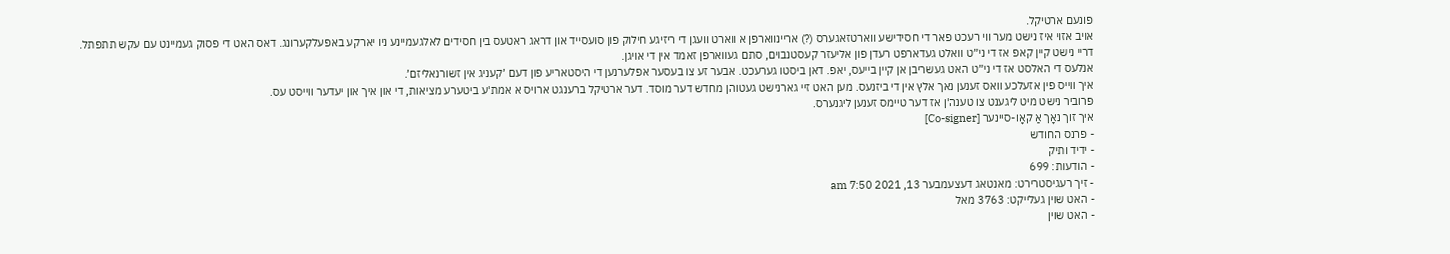פונעם ארטיקל.
אויב אזוי איז נישט מער ווי רעכט פאר די חסידישע ווארטזאגערס (?) אריינווארפן א ווארט וועגן די ריזיגע חילוק פון סועסייד און דראג ראטעס בין חסידים לאלגעמיינע ניו יארקע באפעלקערונג. דאס האט די פסוק געמיינט עם עקש תתפתל.
דריי נישט קיין קאפ אז די ני”ט וואלט געדארפט רעדן פון אליעזר קעסטנבוים, סתם געווארפן זאמד אין די אויגן.
אנלעס די האלסט אז די ני”ט האט געשריבן אן קיין בייעס, יאפ. דאן ביסטו גערעכט. אבער זע צו בעסער אפלערנען די היסטאריע פון דעם ’קעניג אין זשורנאליזם’.
איך ווייס פין אזעלכע וואס זענען נאך אלץ אין די ביזנעס. מען האט זיי גארנישט געטוהן מחדש דער מוסד. דער ארטיקל ברענגט ארויס א אמת'ע ביטערע מציאות, די און איך און יעדער ווייסט עס.
פרוביר נישט מיט ליגענט צו טענה'ן אז דער טיימס זענען ליגנערס.
איך זוך נאָך אַ קאָו-סיינער [Co-signer]
- פרנס החודש
- ידיד ותיק
- הודעות: 699
- זיך רעגיסטרירט: מאנטאג דעצעמבער 13, 2021 7:50 am
- האט שוין געלייקט: 3763 מאל
- האט שוין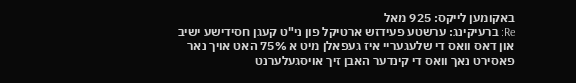באקומען לייקס: 925 מאל
Re: ברעיקינג: ערשטע פעידזש ארטיקל פון ני"ט קעגן חסידישע ישיב
און דאס וואס די שלעגעריי איז געפאלן מיט א 75% האט אויך נאר פאסירט נאך וואס די קינדער האבן זיך אויסגעלערנט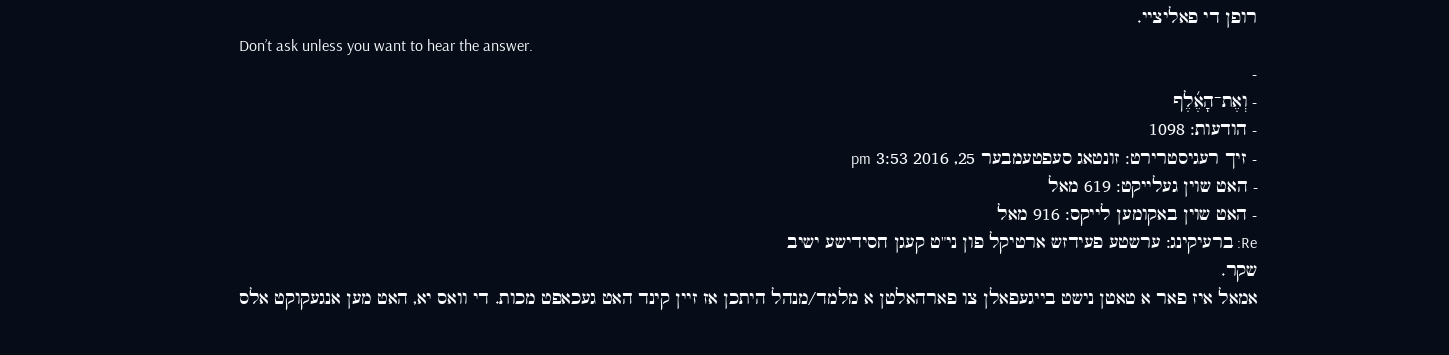רופן די פאליציי.
Don’t ask unless you want to hear the answer.
-
- וְאֶת־הָאֶ֜לֶף
- הודעות: 1098
- זיך רעגיסטרירט: זונטאג סעפטעמבער 25, 2016 3:53 pm
- האט שוין געלייקט: 619 מאל
- האט שוין באקומען לייקס: 916 מאל
Re: ברעיקינג: ערשטע פעידזש ארטיקל פון ני"ט קעגן חסידישע ישיב
שקר.
אמאל איז פאר א טאטן נישט בייגעפאלן צו פארהאלטן א מלמד/מנהל היתכן אז זיין קינד האט געכאפט מכות. די וואס יא, האט מען אנגעקוקט אלס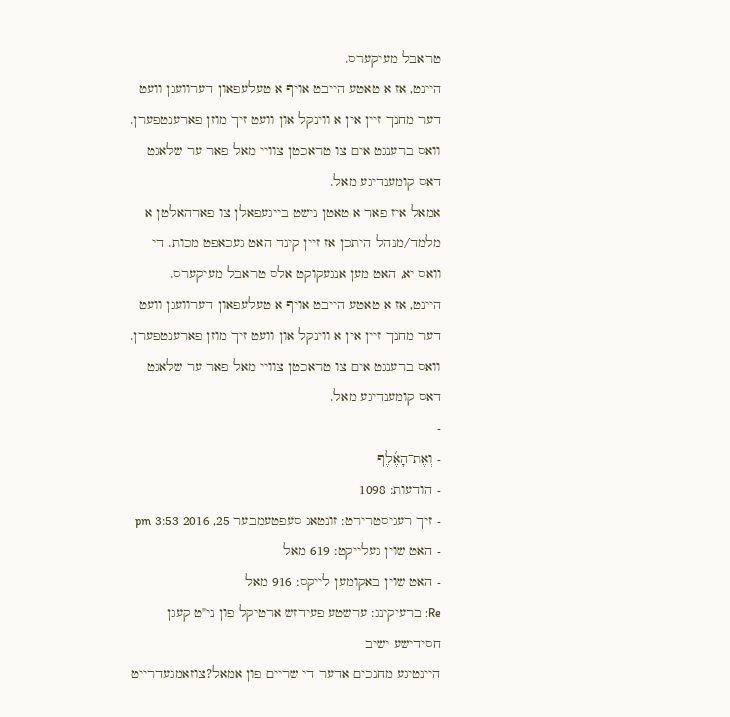טראבל מעיקערס.
היינט, אז א טאטע הייבט אויף א טעלעפאון דערוועגן וועט דער מחנך זיין אין א ווינקל און וועט זיך מוזן פארענטפערן. וואס ברענגט אים צו טראכטן צוויי מאל פאר ער שלאגט דאס קומענדיגע מאל.
אמאל איז פאר א טאטן נישט בייגעפאלן צו פארהאלטן א מלמד/מנהל היתכן אז זיין קינד האט געכאפט מכות. די וואס יא, האט מען אנגעקוקט אלס טראבל מעיקערס.
היינט, אז א טאטע הייבט אויף א טעלעפאון דערוועגן וועט דער מחנך זיין אין א ווינקל און וועט זיך מוזן פארענטפערן. וואס ברענגט אים צו טראכטן צוויי מאל פאר ער שלאגט דאס קומענדיגע מאל.
-
- וְאֶת־הָאֶ֜לֶף
- הודעות: 1098
- זיך רעגיסטרירט: זונטאג סעפטעמבער 25, 2016 3:53 pm
- האט שוין געלייקט: 619 מאל
- האט שוין באקומען לייקס: 916 מאל
Re: ברעיקינג: ערשטע פעידזש ארטיקל פון ני"ט קעגן חסידישע ישיב
היינטיגע מחנכים אדער די שריים פון אמאל?צוזאמגעדרייט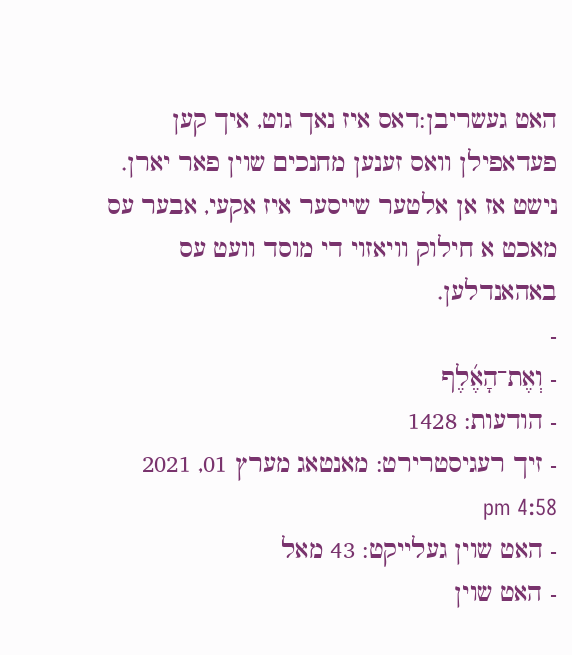האט געשריבן:דאס איז נאך גוט, איך קען פעדאפילן וואס זענען מחנכים שוין פאר יארן.
נישט אז אן אלטער שייסער איז אקעי, אבער עס מאכט א חילוק וויאזוי די מוסד וועט עס באהאנדלען.
-
- וְאֶת־הָאֶ֜לֶף
- הודעות: 1428
- זיך רעגיסטרירט: מאנטאג מערץ 01, 2021 4:58 pm
- האט שוין געלייקט: 43 מאל
- האט שוין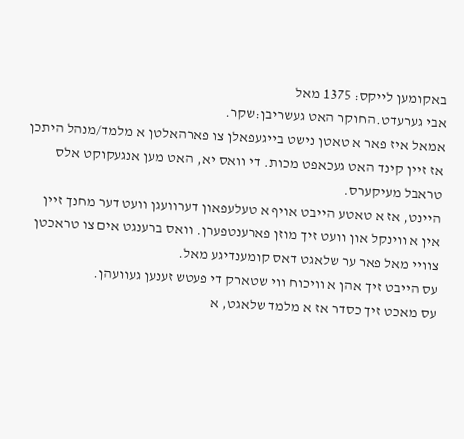באקומען לייקס: 1375 מאל
אבי גערעדט.החוקר האט געשריבן:שקר.
אמאל איז פאר א טאטן נישט בייגעפאלן צו פארהאלטן א מלמד/מנהל היתכן אז זיין קינד האט געכאפט מכות. די וואס יא, האט מען אנגעקוקט אלס טראבל מעיקערס.
היינט, אז א טאטע הייבט אויף א טעלעפאון דערוועגן וועט דער מחנך זיין אין א ווינקל און וועט זיך מוזן פארענטפערן. וואס ברענגט אים צו טראכטן צוויי מאל פאר ער שלאגט דאס קומענדיגע מאל.
עס הייבט זיך אהן א וויכוח ווי שטארק די פעטש זענען געוועהן.
עס מאכט זיך כסדר אז א מלמד שלאגט, א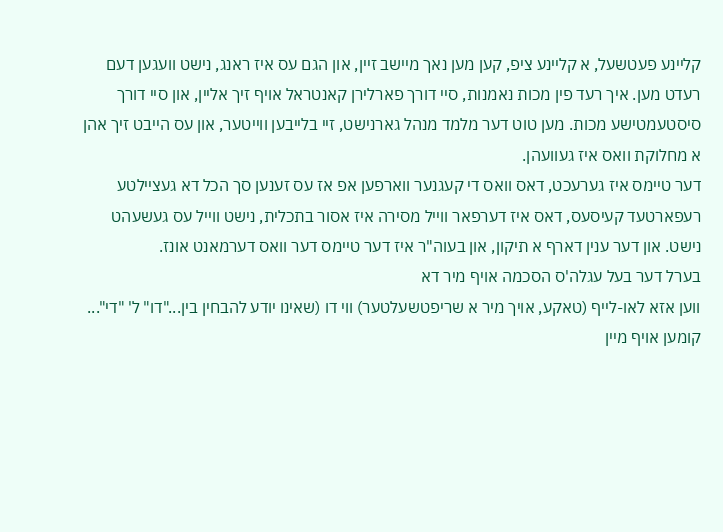קליינע פעטשעל, א קליינע ציפ, קען מען נאך מיישב זיין, און הגם עס איז ראנג, נישט וועגען דעם רעדט מען. איך רעד פין מכות נאמנות, סיי דורך פארלירן קאנטראל אויף זיך אליין, און סיי דורך סיסטעמטישע מכות. מען טוט דער מלמד מנהל גארנישט, זיי בלייבען ווייטער, און עס הייבט זיך אהן א מחלוקת וואס איז געוועהן.
דער טיימס איז גערעכט, דאס וואס די קעגנער ווארפען אפ אז עס זענען סך הכל דא געציילטע רעפארטעד קעיסעס, דאס איז דערפאר ווייל מסירה איז אסור בתכלית, נישט ווייל עס געשעהט נישט. און דער ענין דארף א תיקון, און בעוה"ר איז דער טיימס דער וואס דערמאנט אונז.
בערל דער בעל עגלה'ס הסכמה אויף מיר דא
ווען אזא לאו-לייף (טאקע, אויך מיר א שריפטשעלטער) ווי דו (שאינו יודע להבחין בין..."דו" ל' "די"... קומען אויף מיין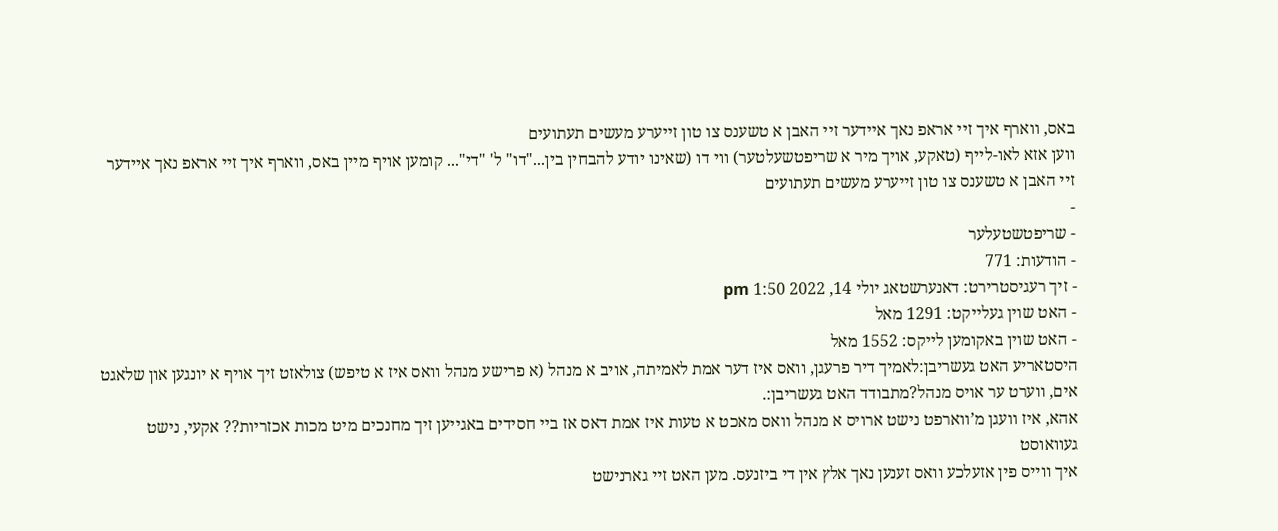באס, ווארף איך זיי אראפ נאך איידער זיי האבן א טשענס צו טון זייערע מעשים תעתועים
ווען אזא לאו-לייף (טאקע, אויך מיר א שריפטשעלטער) ווי דו (שאינו יודע להבחין בין..."דו" ל' "די"... קומען אויף מיין באס, ווארף איך זיי אראפ נאך איידער זיי האבן א טשענס צו טון זייערע מעשים תעתועים
-
- שריפטשטעלער
- הודעות: 771
- זיך רעגיסטרירט: דאנערשטאג יולי 14, 2022 1:50 pm
- האט שוין געלייקט: 1291 מאל
- האט שוין באקומען לייקס: 1552 מאל
היסטאריע האט געשריבן:לאמיך דיר פרעגן, וואס איז דער אמת לאמיתה, אויב א מנהל (א פרישע מנהל וואס איז א טיפש) צולאזט זיך אויף א יונגען און שלאגט אים, ווערט ער אויס מנהל?מתבודד האט געשריבן:.
אהא, איז וועגן מ’ווארפט נישט ארויס א מנהל וואס מאכט א טעות איז אמת דאס אז ביי חסידים באגייען זיך מחנכים מיט מכות אכזריות?? אקעי, נישט געוואוסט
איך ווייס פין אזעלכע וואס זענען נאך אלץ אין די ביזנעס. מען האט זיי גארנישט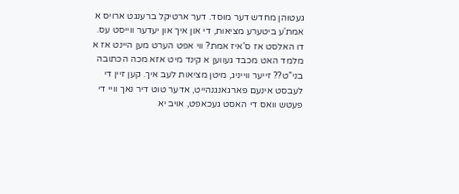געטוהן מחדש דער מוסד. דער ארטיקל ברענגט ארויס א אמת'ע ביטערע מציאות, די און איך און יעדער ווייסט עס.
דו האלסט אז ס’איז אמת? ווי אפט הערט מען היינט אז א מלמד האט מכבד געווען א קינד מיט אזא מכה הכתובה בני”ט?? זייער ווייניג, מיטן מציאות לעב איך. קען זיין די לעבסט אינעם פארגאנגנהייט, אדער טוט דיר נאך וויי די פעטש וואס די האסט געכאפט, אויב יא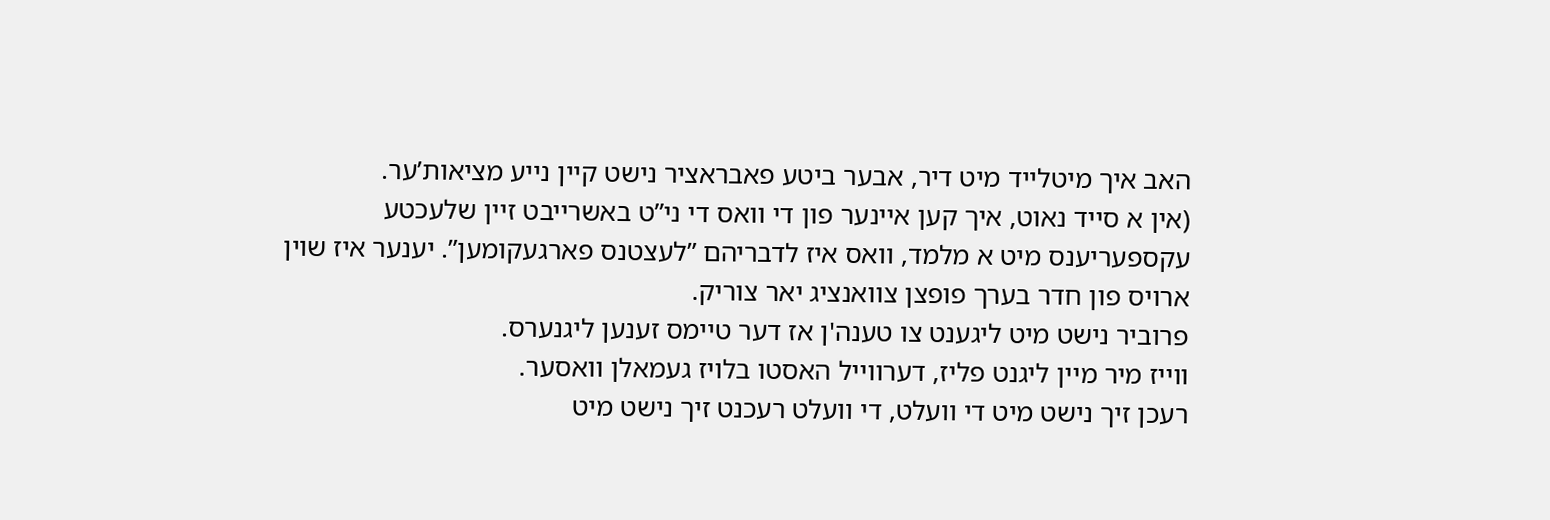האב איך מיטלייד מיט דיר, אבער ביטע פאבראציר נישט קיין נייע מציאות’ער.
(אין א סייד נאוט, איך קען איינער פון די וואס די ני”ט באשרייבט זיין שלעכטע עקספעריענס מיט א מלמד, וואס איז לדבריהם ”לעצטנס פארגעקומען”. יענער איז שוין ארויס פון חדר בערך פופצן צוואנציג יאר צוריק.
פרוביר נישט מיט ליגענט צו טענה'ן אז דער טיימס זענען ליגנערס.
ווייז מיר מיין ליגנט פליז, דערווייל האסטו בלויז געמאלן וואסער.
רעכן זיך נישט מיט די וועלט, די וועלט רעכנט זיך נישט מיט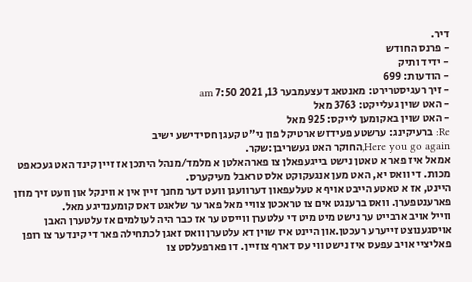דיר.
- פרנס החודש
- ידיד ותיק
- הודעות: 699
- זיך רעגיסטרירט: מאנטאג דעצעמבער 13, 2021 7:50 am
- האט שוין געלייקט: 3763 מאל
- האט שוין באקומען לייקס: 925 מאל
Re: ברעיקינג: ערשטע פעידזש ארטיקל פון ני"ט קעגן חסידישע ישיב
Here you go again,החוקר האט געשריבן:שקר.
אמאל איז פאר א טאטן נישט בייגעפאלן צו פארהאלטן א מלמד/מנהל היתכן אז זיין קינד האט געכאפט מכות. די וואס יא, האט מען אנגעקוקט אלס טראבל מעיקערס.
היינט, אז א טאטע הייבט אויף א טעלעפאון דערוועגן וועט דער מחנך זיין אין א ווינקל און וועט זיך מוזן פארענטפערן. וואס ברענגט אים צו טראכטן צוויי מאל פאר ער שלאגט דאס קומענדיגע מאל.
ווייל אויב ארבייט ער נישט מיט מיט די עלטערן ווייסט ער אז כבר היה לעולמים אז עלטערן האבן אויסגענוצט זייערע רעכטן.און היינט איז שוין דא עלטערן וואס זאגן לכתחילה פאר די קינדער צו רופן פאליציי אויב עפעס איז נישט ווי עס דארף צוזיין. דו פארפעלסט צו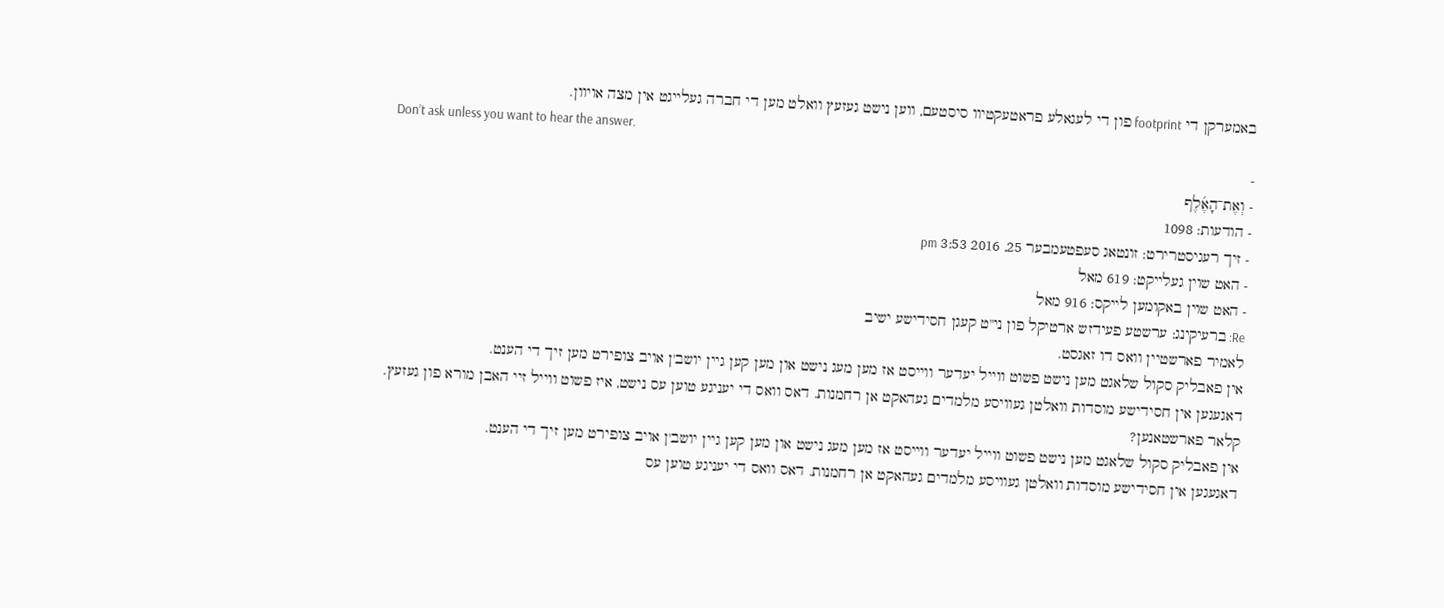באמערקן די footprint פון די לעגאלע פראטעקטיוו סיסטעם, ווען נישט געזעץ וואלט מען די חברה געלייגט אין מצה אויוון.
Don’t ask unless you want to hear the answer.
-
- וְאֶת־הָאֶ֜לֶף
- הודעות: 1098
- זיך רעגיסטרירט: זונטאג סעפטעמבער 25, 2016 3:53 pm
- האט שוין געלייקט: 619 מאל
- האט שוין באקומען לייקס: 916 מאל
Re: ברעיקינג: ערשטע פעידזש ארטיקל פון ני"ט קעגן חסידישע ישיב
לאמיר פארשטיין וואס דו זאגסט.
אין פאבליק סקול שלאגט מען נישט פשוט ווייל יעדער ווייסט אז מען מעג נישט און מען קען גיין יושב'ן אויב צופירט מען זיך די הענט.
דאגעגען אין חסידישע מוסדות וואלטן געוויסע מלמדים געהאקט אן רחמנות. דאס וואס די יעניגע טוען עס נישט, איז פשוט ווייל זיי האבן מורא פון געזעץ.
קלאר פארשטאנען?
אין פאבליק סקול שלאגט מען נישט פשוט ווייל יעדער ווייסט אז מען מעג נישט און מען קען גיין יושב'ן אויב צופירט מען זיך די הענט.
דאגעגען אין חסידישע מוסדות וואלטן געוויסע מלמדים געהאקט אן רחמנות. דאס וואס די יעניגע טוען עס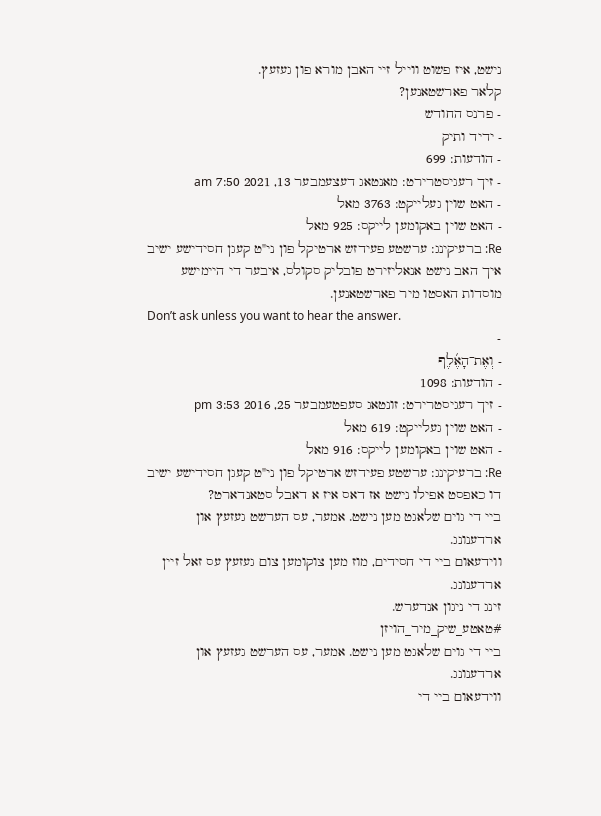נישט, איז פשוט ווייל זיי האבן מורא פון געזעץ.
קלאר פארשטאנען?
- פרנס החודש
- ידיד ותיק
- הודעות: 699
- זיך רעגיסטרירט: מאנטאג דעצעמבער 13, 2021 7:50 am
- האט שוין געלייקט: 3763 מאל
- האט שוין באקומען לייקס: 925 מאל
Re: ברעיקינג: ערשטע פעידזש ארטיקל פון ני"ט קעגן חסידישע ישיב
איך האב נישט אנאליזירט פובליק סקולס, איבער די היימישע מוסדות האסטו מיר פארשטאנען.
Don’t ask unless you want to hear the answer.
-
- וְאֶת־הָאֶ֜לֶף
- הודעות: 1098
- זיך רעגיסטרירט: זונטאג סעפטעמבער 25, 2016 3:53 pm
- האט שוין געלייקט: 619 מאל
- האט שוין באקומען לייקס: 916 מאל
Re: ברעיקינג: ערשטע פעידזש ארטיקל פון ני"ט קעגן חסידישע ישיב
דו כאפסט אפילו נישט אז דאס איז א דאבל סטאנדארט?
ביי די גוים שלאגט מען נישט. אמער, עס הערשט געזעץ און ארדענונג.
ווידעאום ביי די חסידים, מוז מען צוקומען צום געזעץ עס זאל זיין ארדענונג.
זינג די ניגון אנדערש.
#טאטע_שיק_מיר_הויזן
ביי די גוים שלאגט מען נישט. אמער, עס הערשט געזעץ און ארדענונג.
ווידעאום ביי די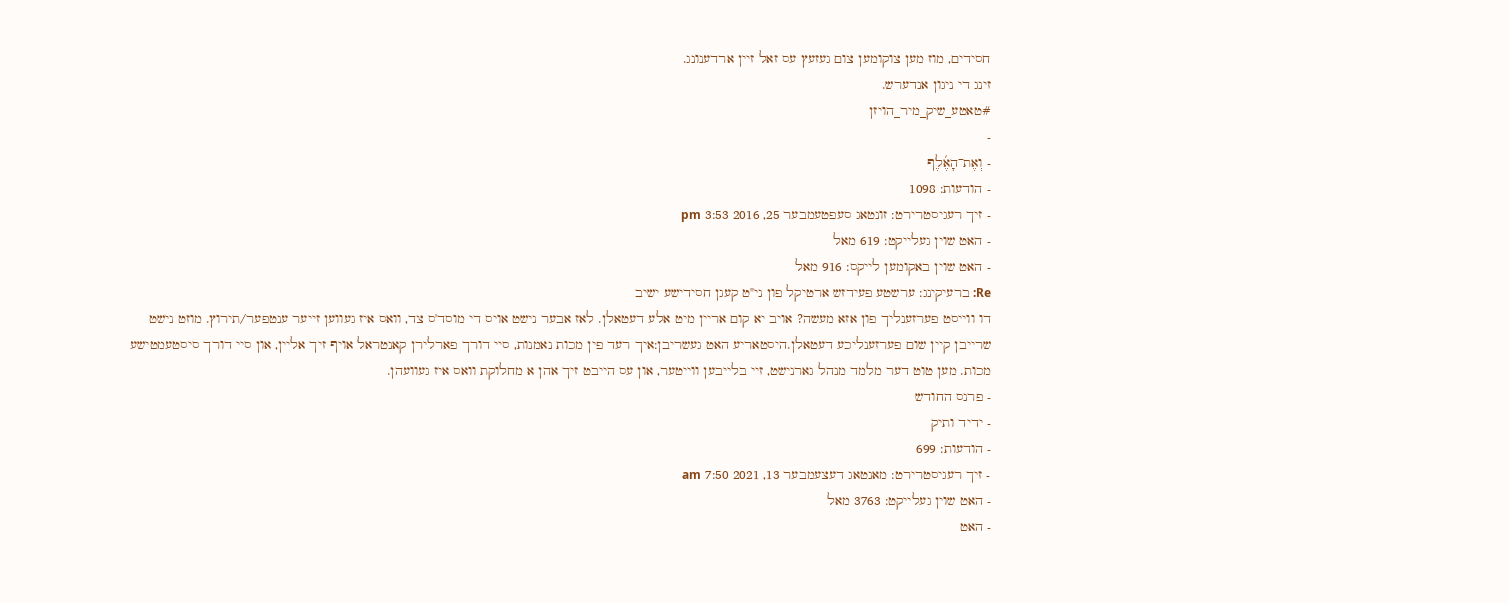חסידים, מוז מען צוקומען צום געזעץ עס זאל זיין ארדענונג.
זינג די ניגון אנדערש.
#טאטע_שיק_מיר_הויזן
-
- וְאֶת־הָאֶ֜לֶף
- הודעות: 1098
- זיך רעגיסטרירט: זונטאג סעפטעמבער 25, 2016 3:53 pm
- האט שוין געלייקט: 619 מאל
- האט שוין באקומען לייקס: 916 מאל
Re: ברעיקינג: ערשטע פעידזש ארטיקל פון ני"ט קעגן חסידישע ישיב
דו ווייסט פערזענליך פון אזא מעשה? אויב יא קום אריין מיט אלע דעטאלן. לאז אבער נישט אויס די מוסד'ס צד, וואס איז געווען זייער ענטפער/תירוץ. מוזט נישט שרייבן קיין שום פערזענליכע דעטאלן.היסטאריע האט געשריבן:איך רעד פין מכות נאמנות, סיי דורך פארלירן קאנטראל אויף זיך אליין, און סיי דורך סיסטעמטישע מכות. מען טוט דער מלמד מנהל גארנישט, זיי בלייבען ווייטער, און עס הייבט זיך אהן א מחלוקת וואס איז געוועהן.
- פרנס החודש
- ידיד ותיק
- הודעות: 699
- זיך רעגיסטרירט: מאנטאג דעצעמבער 13, 2021 7:50 am
- האט שוין געלייקט: 3763 מאל
- האט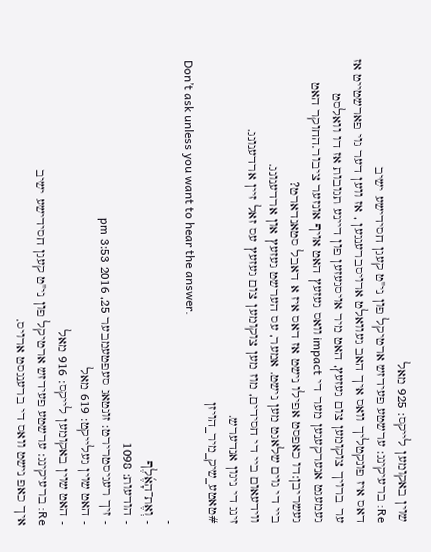שוין באקומען לייקס: 925 מאל
Re: ברעיקינג: ערשטע פעידזש ארטיקל פון ני"ט קעגן חסידישע ישיב
דאס איז פונקטליך וואס איך האב געוואלט ארויסברענגען , אז ווען דער גוי פארשטייט אז ער ברויך צוקומען צום געזעץ, האט מיר אויסגעזען פון דיינע תגובות אז דו וואלסט געמעגט אנערקענען מער די impact וואס געזעץ האט אויף אונזער ציבור.החוקר האט געשריבן:דו כאפסט אפילו נישט אז דאס איז א דאבל סטאנדארט?
ביי די גוים שלאגט מען נישט. אמער, עס הערשט געזעץ און ארדענונג.
ווידעאום ביי די חסידים, מוז מען צוקומען צום געזעץ עס זאל זיין ארדענונג.
זינג די ניגון אנדערש.
#טאטע_שיק_מיר_הויזן
Don’t ask unless you want to hear the answer.
-
- וְאֶת־הָאֶ֜לֶף
- הודעות: 1098
- זיך רעגיסטרירט: זונטאג סעפטעמבער 25, 2016 3:53 pm
- האט שוין געלייקט: 619 מאל
- האט שוין באקומען לייקס: 916 מאל
Re: ברעיקינג: ערשטע פעידזש ארטיקל פון ני"ט קעגן חסידישע ישיב
איך כאפ נישט וואס די ברענגסט ארויס.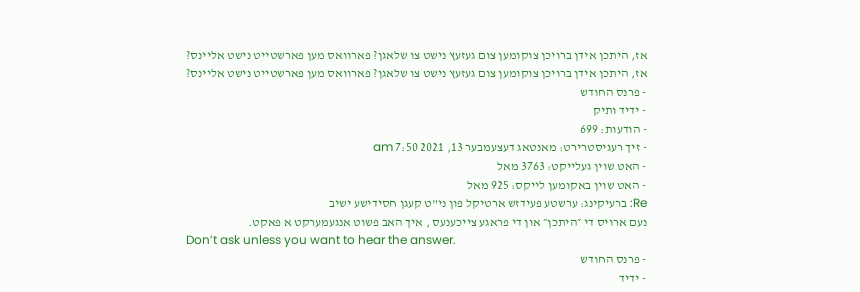אז, היתכן אידן ברויכן צוקומען צום געזעץ נישט צו שלאגן? פארוואס מען פארשטייט נישט אליינס?
אז, היתכן אידן ברויכן צוקומען צום געזעץ נישט צו שלאגן? פארוואס מען פארשטייט נישט אליינס?
- פרנס החודש
- ידיד ותיק
- הודעות: 699
- זיך רעגיסטרירט: מאנטאג דעצעמבער 13, 2021 7:50 am
- האט שוין געלייקט: 3763 מאל
- האט שוין באקומען לייקס: 925 מאל
Re: ברעיקינג: ערשטע פעידזש ארטיקל פון ני"ט קעגן חסידישע ישיב
נעם ארויס די ״היתכן״ און די פראגע צייכענעס , איך האב פשוט אנגעמערקט א פאקט.
Don’t ask unless you want to hear the answer.
- פרנס החודש
- ידיד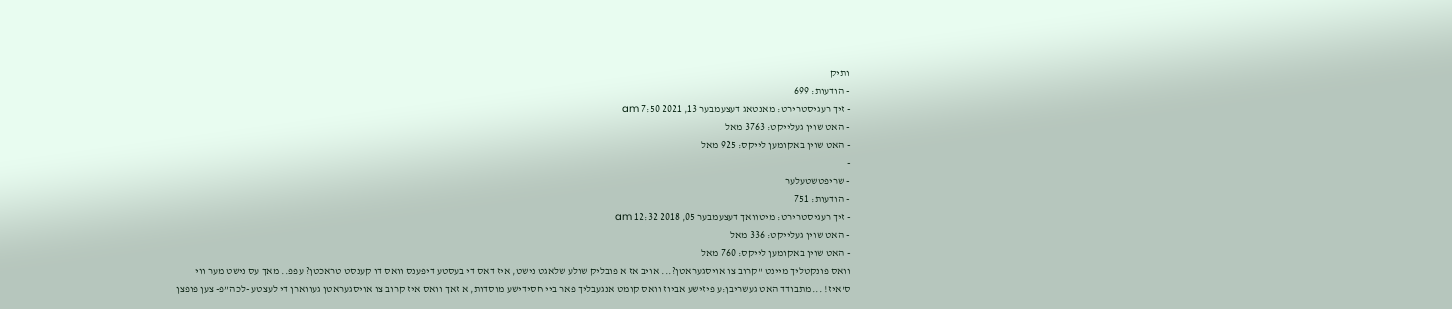ותיק
- הודעות: 699
- זיך רעגיסטרירט: מאנטאג דעצעמבער 13, 2021 7:50 am
- האט שוין געלייקט: 3763 מאל
- האט שוין באקומען לייקס: 925 מאל
-
- שריפטשטעלער
- הודעות: 751
- זיך רעגיסטרירט: מיטוואך דעצעמבער 05, 2018 12:32 am
- האט שוין געלייקט: 336 מאל
- האט שוין באקומען לייקס: 760 מאל
וואס פונקטליך מיינט "קרוב צו אויסגעראטן?... אויב אז א פובליק שולע שלאגט נישט, איז דאס די בעסטע דיפענס וואס דו קענסט טראכטן? עפפ.. מאך עס נישט מער ווי ס'איז! ...מתבודד האט געשריבן:ע פיזישע אביוז וואס קומט אנגעבליך פאר ביי חסידישע מוסדות, א זאך וואס איז קרוב צו אויסגעראטן געווארן די לעצטע -לכה”פ- צען פופצן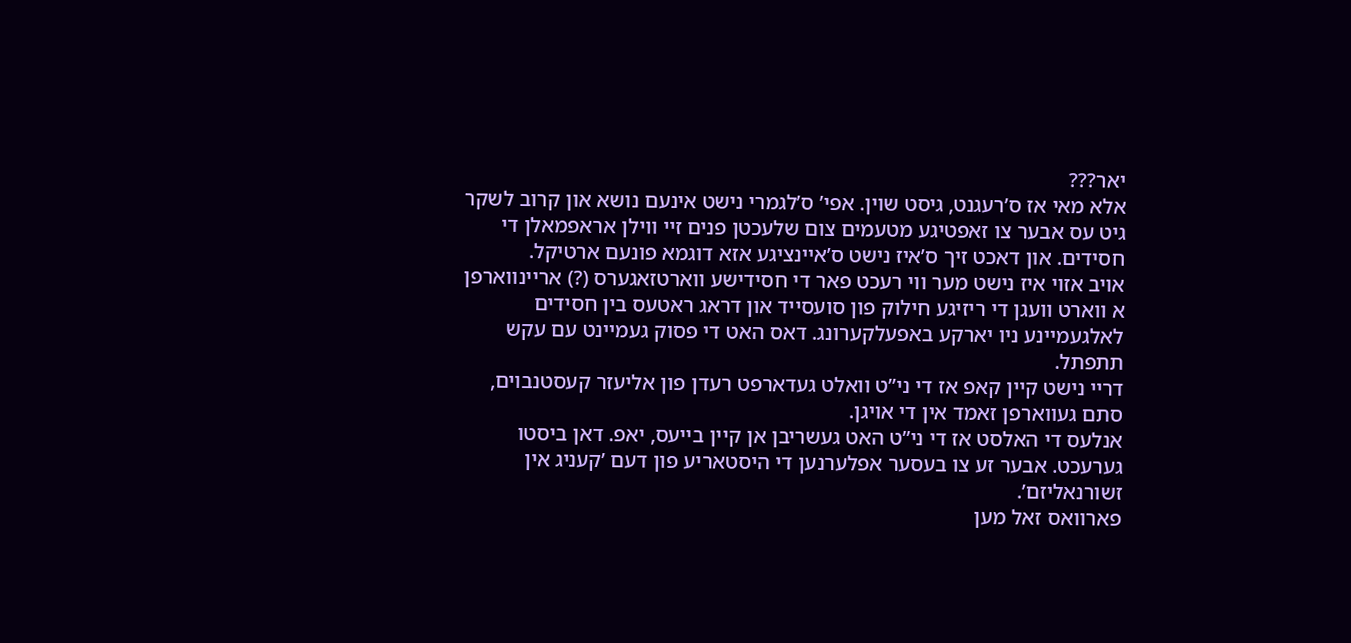יאר???
אלא מאי אז ס’רעגנט, גיסט שוין. אפי’ ס’לגמרי נישט אינעם נושא און קרוב לשקר גיט עס אבער צו זאפטיגע מטעמים צום שלעכטן פנים זיי ווילן אראפמאלן די חסידים. און דאכט זיך ס’איז נישט ס’איינציגע אזא דוגמא פונעם ארטיקל.
אויב אזוי איז נישט מער ווי רעכט פאר די חסידישע ווארטזאגערס (?) אריינווארפן א ווארט וועגן די ריזיגע חילוק פון סועסייד און דראג ראטעס בין חסידים לאלגעמיינע ניו יארקע באפעלקערונג. דאס האט די פסוק געמיינט עם עקש תתפתל.
דריי נישט קיין קאפ אז די ני”ט וואלט געדארפט רעדן פון אליעזר קעסטנבוים, סתם געווארפן זאמד אין די אויגן.
אנלעס די האלסט אז די ני”ט האט געשריבן אן קיין בייעס, יאפ. דאן ביסטו גערעכט. אבער זע צו בעסער אפלערנען די היסטאריע פון דעם ’קעניג אין זשורנאליזם’.
פארוואס זאל מען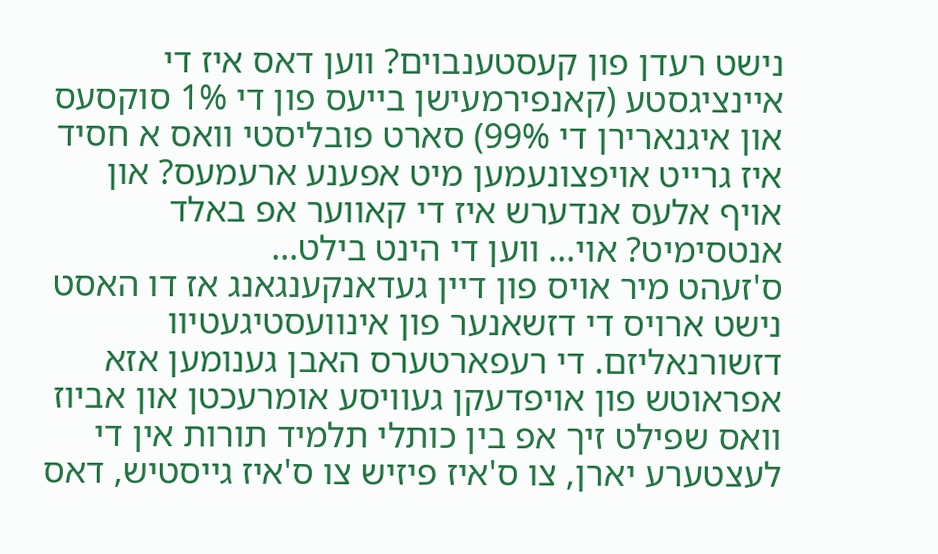נישט רעדן פון קעסטענבוים? ווען דאס איז די איינציגסטע (קאנפירמעישן בייעס פון די 1% סוקסעס און איגנארירן די 99%) סארט פובליסטי וואס א חסיד איז גרייט אויפצונעמען מיט אפענע ארעמעס? און אויף אלעס אנדערש איז די קאווער אפ באלד אנטסימיט? אוי... ווען די הינט בילט...
ס'זעהט מיר אויס פון דיין געדאנקענגאנג אז דו האסט נישט ארויס די דזשאנער פון אינוועסטיגעטיוו דזשורנאליזם. די רעפארטערס האבן גענומען אזא אפראוטש פון אויפדעקן געוויסע אומרעכטן און אביוז וואס שפילט זיך אפ בין כותלי תלמיד תורות אין די לעצטערע יארן, צו ס'איז פיזיש צו ס'איז גייסטיש, דאס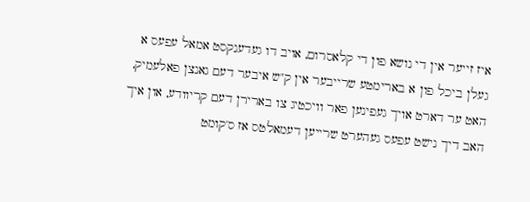איז זייער אין די נושא פון די קלאסרום, אויב דו געדענקסט אמאל עפעס א געלן ביכל פון א בארימטע שרייבער אין ק"ש איבער דעם גאנצן פאלעמיק, האט ער דארט אויך געפינען פאר וויכטיג צו בארירן דעם קריוודע, און איך האב דיך נישט עפעס געהערט שרייען דעמאלטס אז ס'קומט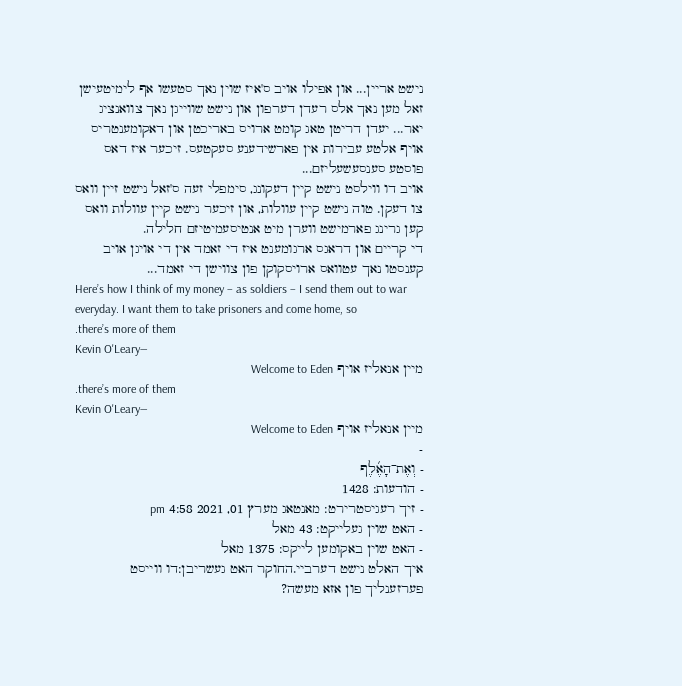נישט אריין... און אפילו אויב ס'איז שוין נאך סטעשו אף לימיטעישן זאל מען נאך אלס רעדן דערפון און נישט שווייגן נאך צוואנציג יאר... יעדן דריטן טאג קומט ארויס באריכטן און דאקומענטריס אויף אלטע עבירות אין פארשידענע סעקטעס. זיכער איז דאס פוסטע סענסעשעליזם...
אויב דו ווילסט נישט קיין דעקונג, סימפלי זעה ס'זאל נישט זיין וואס צו דעקן. טוה נישט קיין עוולות, און זיכער נישט קיין עוולות וואס קען גרינג פארמישט ווערן מיט אנטיסעמיטיזם חלילה.
די קריים און דראגס ארגומענט איז די זאמד אין די אויגן אויב קענסטו נאך עטוואס ארויסקוקן פון צווישן די זאמד...
Here’s how I think of my money – as soldiers – I send them out to war everyday. I want them to take prisoners and come home, so
.there’s more of them
Kevin O'Leary—
מיין אנאליז אויף Welcome to Eden
.there’s more of them
Kevin O'Leary—
מיין אנאליז אויף Welcome to Eden
-
- וְאֶת־הָאֶ֜לֶף
- הודעות: 1428
- זיך רעגיסטרירט: מאנטאג מערץ 01, 2021 4:58 pm
- האט שוין געלייקט: 43 מאל
- האט שוין באקומען לייקס: 1375 מאל
איך האלט נישט דערביי.החוקר האט געשריבן:דו ווייסט פערזענליך פון אזא מעשה?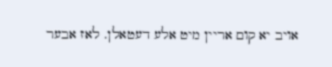אויב יא קום אריין מיט אלע דעטאלן. לאז אבער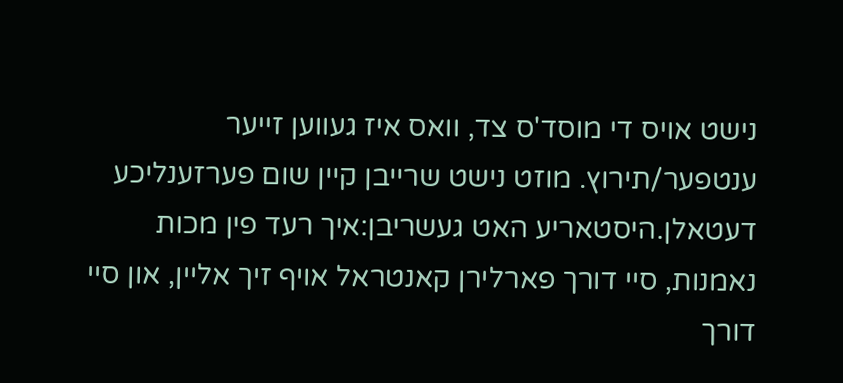נישט אויס די מוסד'ס צד, וואס איז געווען זייער ענטפער/תירוץ. מוזט נישט שרייבן קיין שום פערזענליכע דעטאלן.היסטאריע האט געשריבן:איך רעד פין מכות נאמנות, סיי דורך פארלירן קאנטראל אויף זיך אליין, און סיי דורך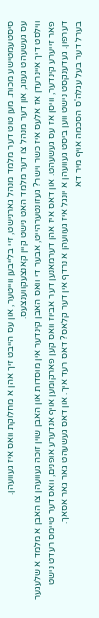סיסטעמטישע מכות. מען טוט דער מלמד מנהל גארנישט, זיי בלייבען ווייטער, און עס הייבט זיך אהן א מחלוקת וואס איז געוועהן.
עס געשעהט גענוג, און דער מנהל צו דער מלמד האט נישט קיין קאנצעקווענצעס.
ווילסט דיך איינרעדן אז אלעס איז כשר וישר? געזונטערהייט, אבער די וואס האבן קינדער אין מוסדות און האבן שוין זוכה געוועהן צו האבן א מלמד א שלעגער פאר זייערע קינדער, וויסן אז עס געשעהט. און דאס איז אהן דערמאנען דער אביוז וואס קען פארקומען אויף אנדערע אופנים, וואס דער טיימס רעדט נישט דערפון. געדענקסט נישט ווען ביסט געוועהן א יונגל איז געוועהן א נרדף אין דער קלאס? דאס רעד איך. און דאס געשעהט גאר גאר אסאך.
בערל דער בעל עגלה'ס הסכמה אויף מיר דא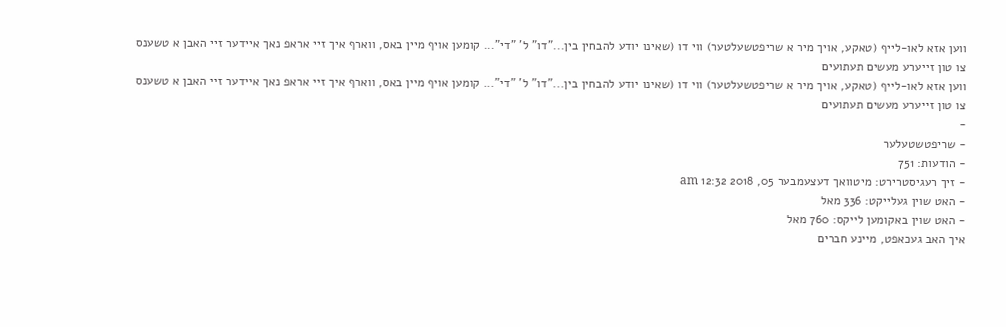ווען אזא לאו-לייף (טאקע, אויך מיר א שריפטשעלטער) ווי דו (שאינו יודע להבחין בין..."דו" ל' "די"... קומען אויף מיין באס, ווארף איך זיי אראפ נאך איידער זיי האבן א טשענס צו טון זייערע מעשים תעתועים
ווען אזא לאו-לייף (טאקע, אויך מיר א שריפטשעלטער) ווי דו (שאינו יודע להבחין בין..."דו" ל' "די"... קומען אויף מיין באס, ווארף איך זיי אראפ נאך איידער זיי האבן א טשענס צו טון זייערע מעשים תעתועים
-
- שריפטשטעלער
- הודעות: 751
- זיך רעגיסטרירט: מיטוואך דעצעמבער 05, 2018 12:32 am
- האט שוין געלייקט: 336 מאל
- האט שוין באקומען לייקס: 760 מאל
איך האב געכאפט, מיינע חברים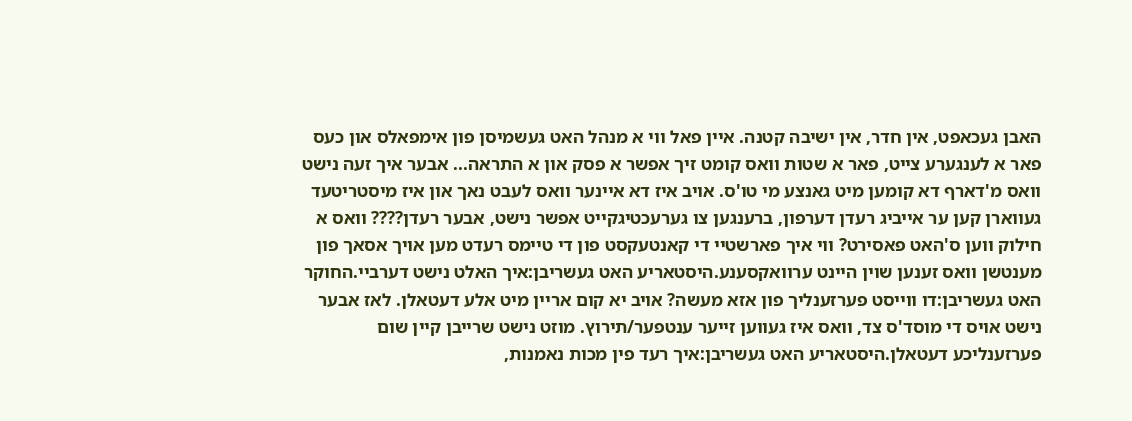האבן געכאפט, אין חדר, אין ישיבה קטנה. איין פאל ווי א מנהל האט געשמיסן פון אימפאלס און כעס פאר א לענגערע צייט, פאר א שטות וואס קומט זיך אפשר א פסק און א התראה... אבער איך זעה נישט וואס מ'דארף דא קומען מיט גאנצע מי טו'ס. אויב איז דא איינער וואס לעבט נאך און איז מיסטריטעד געווארן קען ער אייביג רעדן דערפון, ברענגען צו גערעכטיגקייט אפשר נישט, אבער רעדן???? וואס א חילוק ווען ס'האט פאסירט? ווי איך פארשטיי די קאנטעקסט פון די טיימס רעדט מען אויך אסאך פון מענטשן וואס זענען שוין היינט ערוואקסענע.היסטאריע האט געשריבן:איך האלט נישט דערביי.החוקר האט געשריבן:דו ווייסט פערזענליך פון אזא מעשה? אויב יא קום אריין מיט אלע דעטאלן. לאז אבער נישט אויס די מוסד'ס צד, וואס איז געווען זייער ענטפער/תירוץ. מוזט נישט שרייבן קיין שום פערזענליכע דעטאלן.היסטאריע האט געשריבן:איך רעד פין מכות נאמנות,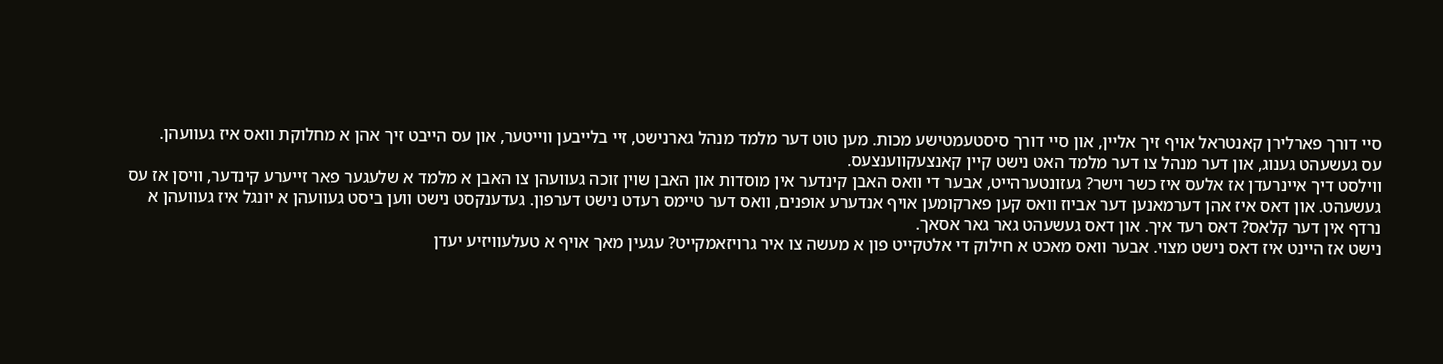סיי דורך פארלירן קאנטראל אויף זיך אליין, און סיי דורך סיסטעמטישע מכות. מען טוט דער מלמד מנהל גארנישט, זיי בלייבען ווייטער, און עס הייבט זיך אהן א מחלוקת וואס איז געוועהן.
עס געשעהט גענוג, און דער מנהל צו דער מלמד האט נישט קיין קאנצעקווענצעס.
ווילסט דיך איינרעדן אז אלעס איז כשר וישר? געזונטערהייט, אבער די וואס האבן קינדער אין מוסדות און האבן שוין זוכה געוועהן צו האבן א מלמד א שלעגער פאר זייערע קינדער, וויסן אז עס געשעהט. און דאס איז אהן דערמאנען דער אביוז וואס קען פארקומען אויף אנדערע אופנים, וואס דער טיימס רעדט נישט דערפון. געדענקסט נישט ווען ביסט געוועהן א יונגל איז געוועהן א נרדף אין דער קלאס? דאס רעד איך. און דאס געשעהט גאר גאר אסאך.
נישט אז היינט איז דאס נישט מצוי. אבער וואס מאכט א חילוק די אלטקייט פון א מעשה צו איר גרויזאמקייט? עגעין מאך אויף א טעלעוויזיע יעדן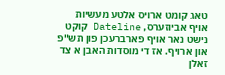טאג קומט ארויס אלטע מעשיות אויף אביוזערס, Dateline קוקט נישט נאר אויף פארברעכן פון תש"פ און ארויף. אז די מוסדות האבן א צד זאלן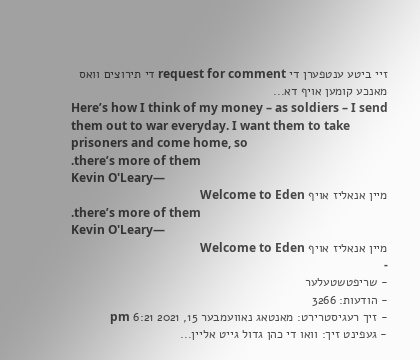זיי ביטע ענטפערן די request for comment די תירוצים וואס מאנכע קומען אויף דא...
Here’s how I think of my money – as soldiers – I send them out to war everyday. I want them to take prisoners and come home, so
.there’s more of them
Kevin O'Leary—
מיין אנאליז אויף Welcome to Eden
.there’s more of them
Kevin O'Leary—
מיין אנאליז אויף Welcome to Eden
-
- שריפטשטעלער
- הודעות: 3266
- זיך רעגיסטרירט: מאנטאג נאוועמבער 15, 2021 6:21 pm
- געפינט זיך: וואו די כהן גדול גייט אליין...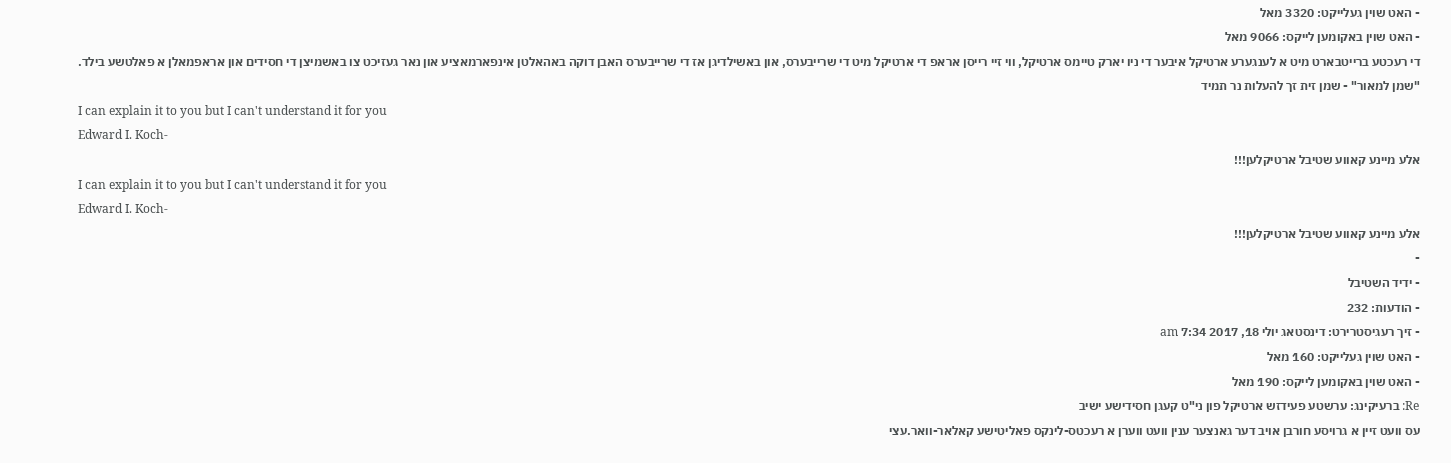- האט שוין געלייקט: 3320 מאל
- האט שוין באקומען לייקס: 9066 מאל
די רעכטע ברייטבארט מיט א לענגערע ארטיקל איבער די ניו יארק טיימס ארטיקל, ווי זיי רייסן אראפ די ארטיקל מיט די שרייבערס, און באשילדיגן אז די שרייבערס האבן דוקה באהאלטן אינפארמאציע און נאר געזיכט צו באשמיצן די חסידים און אראפמאלן א פאלטשע בילד.
"שמן למאור" - שמן זית זך להעלות נר תמיד
I can explain it to you but I can't understand it for you
Edward I. Koch-
אלע מיינע קאווע שטיבל ארטיקלען!!!
I can explain it to you but I can't understand it for you
Edward I. Koch-
אלע מיינע קאווע שטיבל ארטיקלען!!!
-
- ידיד השטיבל
- הודעות: 232
- זיך רעגיסטרירט: דינסטאג יולי 18, 2017 7:34 am
- האט שוין געלייקט: 160 מאל
- האט שוין באקומען לייקס: 190 מאל
Re: ברעיקינג: ערשטע פעידזש ארטיקל פון ני"ט קעגן חסידישע ישיב
עס וועט זיין א גרויסע חורבן אויב דער גאנצער ענין וועט ווערן א רעכטס-לינקס פאליטישע קאלאר-וואר.עצי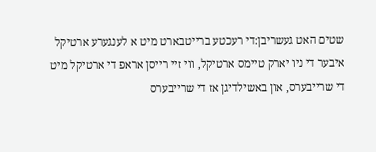שטים האט געשריבן:די רעכטע ברייטבארט מיט א לענגערע ארטיקל איבער די ניו יארק טיימס ארטיקל, ווי זיי רייסן אראפ די ארטיקל מיט די שרייבערס, און באשילדיגן אז די שרייבערס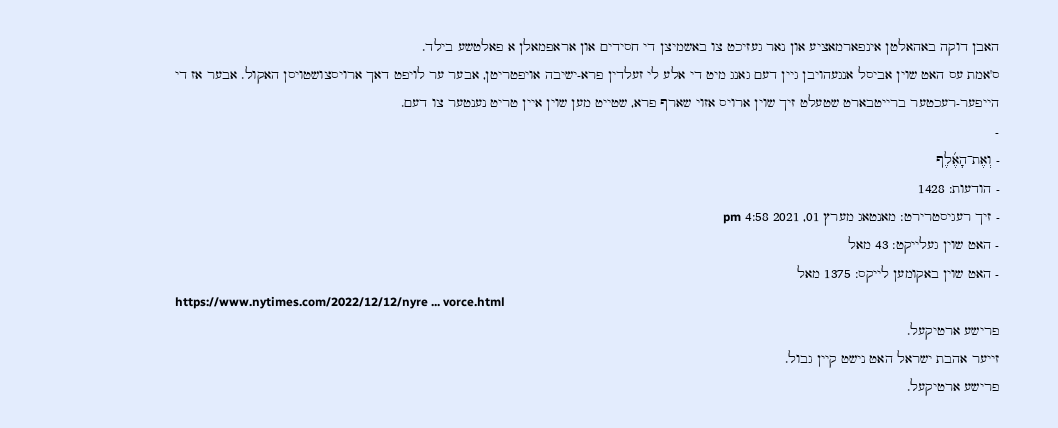האבן דוקה באהאלטן אינפארמאציע און נאר געזיכט צו באשמיצן די חסידים און אראפמאלן א פאלטשע בילד.
ס'אמת עס האט שוין אביסל אנגעהויבן גיין דעם גאנג מיט די אלע לי זעלדין פרא-ישיבה אויפטריטן, אבער ער לויפט דאך ארויסצושטויסן האקול. אבער אז די הייפער-רעכטער ברייטבארט שטעלט זיך שוין ארויס אזוי שארף פרא, שטייט מען שוין איין טריט נענטער צו דעם.
-
- וְאֶת־הָאֶ֜לֶף
- הודעות: 1428
- זיך רעגיסטרירט: מאנטאג מערץ 01, 2021 4:58 pm
- האט שוין געלייקט: 43 מאל
- האט שוין באקומען לייקס: 1375 מאל
https://www.nytimes.com/2022/12/12/nyre ... vorce.html
פרישע ארטיקעל.
זייער אהבת ישראל האט נישט קיין גבול.
פרישע ארטיקעל.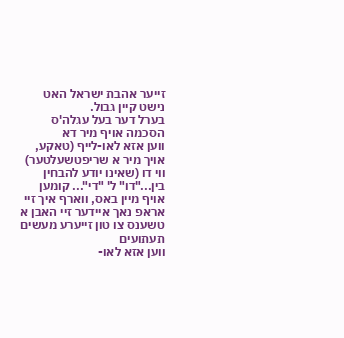זייער אהבת ישראל האט נישט קיין גבול.
בערל דער בעל עגלה'ס הסכמה אויף מיר דא
ווען אזא לאו-לייף (טאקע, אויך מיר א שריפטשעלטער) ווי דו (שאינו יודע להבחין בין..."דו" ל' "די"... קומען אויף מיין באס, ווארף איך זיי אראפ נאך איידער זיי האבן א טשענס צו טון זייערע מעשים תעתועים
ווען אזא לאו-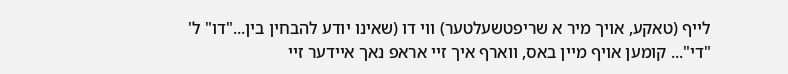לייף (טאקע, אויך מיר א שריפטשעלטער) ווי דו (שאינו יודע להבחין בין..."דו" ל' "די"... קומען אויף מיין באס, ווארף איך זיי אראפ נאך איידער זיי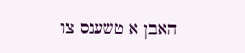האבן א טשענס צו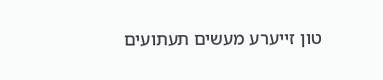טון זייערע מעשים תעתועים